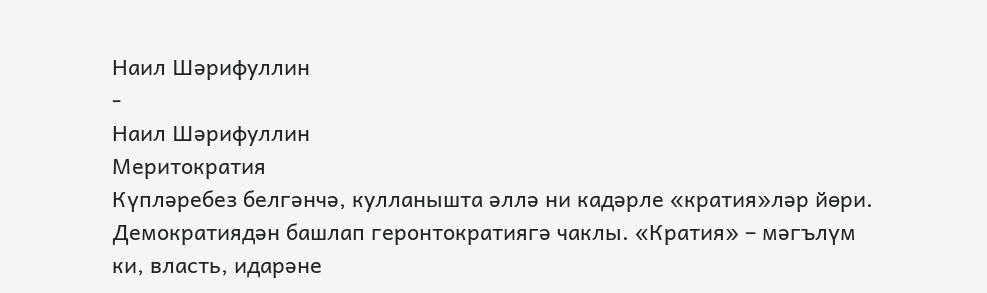Наил Шәрифуллин
-
Наил Шәрифуллин
Меритократия
Күпләребез белгәнчә, кулланышта әллә ни кадәрле «кратия»ләр йөри. Демократиядән башлап геронтократиягә чаклы. «Кратия» – мәгълүм ки, власть, идарәне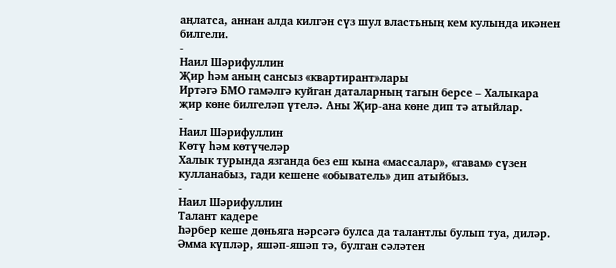аңлатса, аннан алда килгән сүз шул властьның кем кулында икәнен билгели.
-
Наил Шәрифуллин
Җир һәм аның сансыз «квартирант»лары
Иртәгә БМО гамәлгә куйган даталарның тагын берсе – Халыкара җир көне билгеләп үтелә. Аны Җир-ана көне дип тә атыйлар.
-
Наил Шәрифуллин
Көтү һәм көтүчеләр
Халык турында язганда без еш кына «массалар», «гавам» сүзен кулланабыз, гади кешене «обыватель» дип атыйбыз.
-
Наил Шәрифуллин
Талант кадере
Һәрбер кеше дөньяга нәрсәгә булса да талантлы булып туа, диләр. Әмма күпләр, яшәп-яшәп тә, булган сәләтен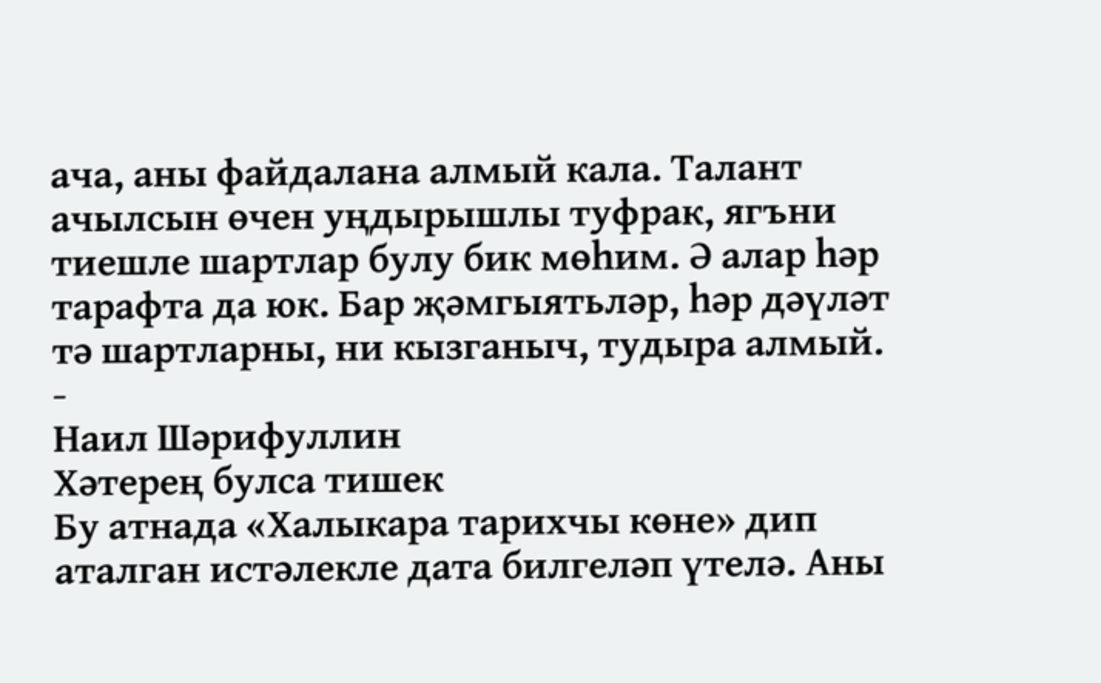ача, аны файдалана алмый кала. Талант ачылсын өчен уңдырышлы туфрак, ягъни тиешле шартлар булу бик мөһим. Ә алар һәр тарафта да юк. Бар җәмгыятьләр, һәр дәүләт тә шартларны, ни кызганыч, тудыра алмый.
-
Наил Шәрифуллин
Хәтерең булса тишек
Бу атнада «Халыкара тарихчы көне» дип аталган истәлекле дата билгеләп үтелә. Аны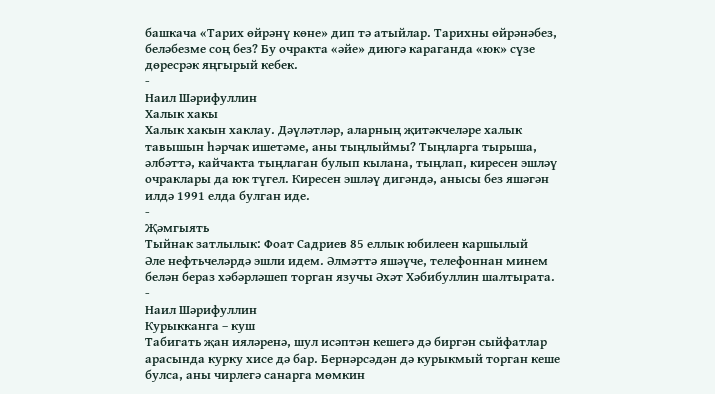башкача «Тарих өйрәнү көне» дип тә атыйлар. Тарихны өйрәнәбез, беләбезме соң без? Бу очракта «әйе» диюгә караганда «юк» сүзе дөресрәк яңгырый кебек.
-
Наил Шәрифуллин
Халык хакы
Халык хакын хаклау. Дәүләтләр, аларның җитәкчеләре халык тавышын һәрчак ишетәме, аны тыңлыймы? Тыңларга тырыша, әлбәттә, кайчакта тыңлаган булып кылана, тыңлап, киресен эшләү очраклары да юк түгел. Киресен эшләү дигәндә, анысы без яшәгән илдә 1991 елда булган иде.
-
Җәмгыять
Тыйнак затлылык: Фоат Садриев 85 еллык юбилеен каршылый
Әле нефтьчеләрдә эшли идем. Әлмәттә яшәүче, телефоннан минем белән бераз хәбәрләшеп торган язучы Әхәт Хәбибуллин шалтырата.
-
Наил Шәрифуллин
Курыкканга – куш
Табигать җан ияләренә, шул исәптән кешегә дә биргән сыйфатлар арасында курку хисе дә бар. Бернәрсәдән дә курыкмый торган кеше булса, аны чирлегә санарга мөмкин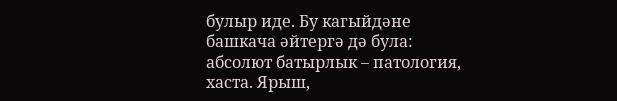булыр иде. Бу кагыйдәне башкача әйтергә дә була: абсолют батырлык – патология, хаста. Ярыш,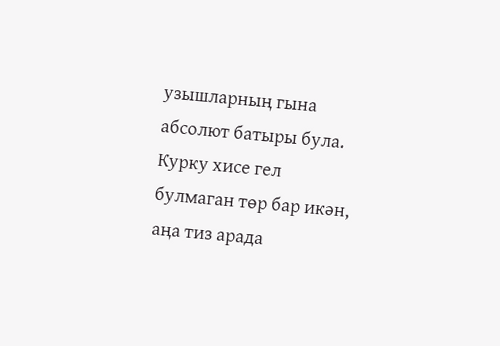узышларның гына абсолют батыры була. Курку хисе гел булмаган төр бар икән, аңа тиз арада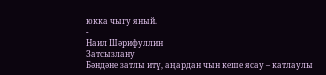юкка чыгу яный.
-
Наил Шәрифуллин
Затсызлану
Бәндәне затлы итү, аңардан чын кеше ясау – катлаулы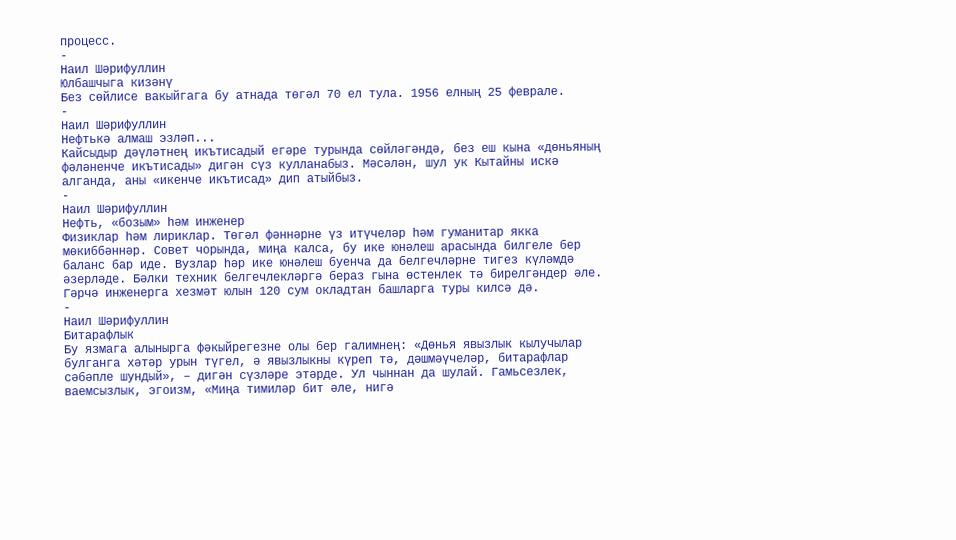процесс.
-
Наил Шәрифуллин
Юлбашчыга кизәнү
Без сөйлисе вакыйгага бу атнада төгәл 70 ел тула. 1956 елның 25 феврале.
-
Наил Шәрифуллин
Нефтькә алмаш эзләп...
Кайсыдыр дәүләтнең икътисадый егәре турында сөйләгәндә, без еш кына «дөньяның фәләненче икътисады» дигән сүз кулланабыз. Мәсәлән, шул ук Кытайны искә алганда, аны «икенче икътисад» дип атыйбыз.
-
Наил Шәрифуллин
Нефть, «бозым» һәм инженер
Физиклар һәм лириклар. Төгәл фәннәрне үз итүчеләр һәм гуманитар якка мөкиббәннәр. Совет чорында, миңа калса, бу ике юнәлеш арасында билгеле бер баланс бар иде. Вузлар һәр ике юнәлеш буенча да белгечләрне тигез күләмдә әзерләде. Бәлки техник белгечлекләргә бераз гына өстенлек тә бирелгәндер әле. Гәрчә инженерга хезмәт юлын 120 сум окладтан башларга туры килсә дә.
-
Наил Шәрифуллин
Битарафлык
Бу язмага алынырга фәкыйрегезне олы бер галимнең: «Дөнья явызлык кылучылар булганга хәтәр урын түгел, ә явызлыкны күреп тә, дәшмәүчеләр, битарафлар сәбәпле шундый», – дигән сүзләре этәрде. Ул чыннан да шулай. Гамьсезлек, ваемсызлык, эгоизм, «Миңа тимиләр бит әле, нигә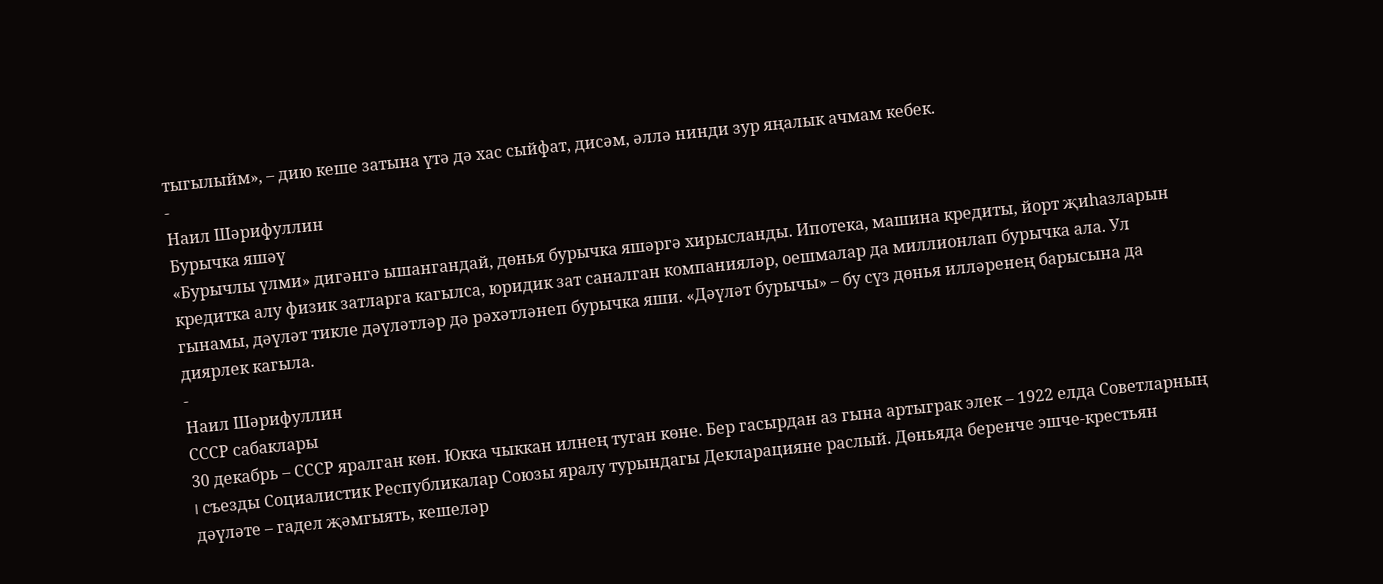тыгылыйм», – дию кеше затына үтә дә хас сыйфат, дисәм, әллә нинди зур яңалык ачмам кебек.
-
Наил Шәрифуллин
Бурычка яшәү
«Бурычлы үлми» дигәнгә ышангандай, дөнья бурычка яшәргә хирысланды. Ипотека, машина кредиты, йорт җиһазларын кредитка алу физик затларга кагылса, юридик зат саналган компанияләр, оешмалар да миллионлап бурычка ала. Ул гынамы, дәүләт тикле дәүләтләр дә рәхәтләнеп бурычка яши. «Дәүләт бурычы» – бу сүз дөнья илләренең барысына да диярлек кагыла.
-
Наил Шәрифуллин
СССР сабаклары
30 декабрь – СССР яралган көн. Юкка чыккан илнең туган көне. Бер гасырдан аз гына артыграк элек – 1922 елда Советларның I съезды Социалистик Республикалар Союзы яралу турындагы Декларацияне раслый. Дөньяда беренче эшче-крестьян дәүләте – гадел җәмгыять, кешеләр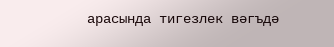арасында тигезлек вәгъдә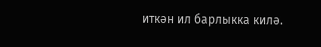иткән ил барлыкка килә.